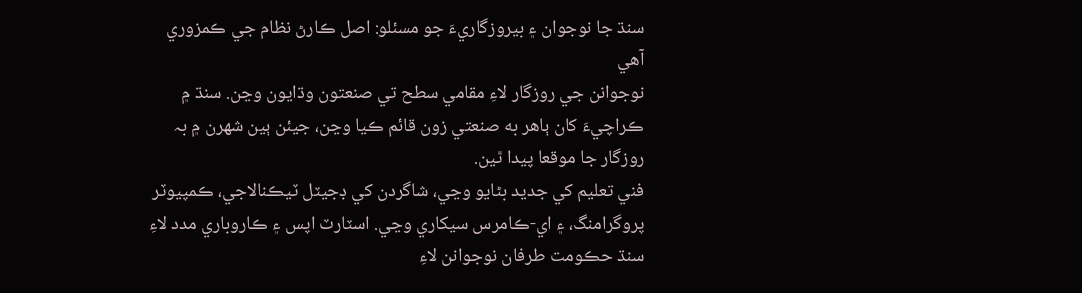سنڌ جا نوجوان ۽ بيروزگاريءَ جو مسئلو: اصل ڪارڻ نظام جي ڪمزوري آھي
نوجوانن جي روزگار لاءِ مقامي سطح تي صنعتون وڌايون وڃن. سنڌ ۾ ڪراچيءَ کان ٻاهر به صنعتي زون قائم ڪيا وڃن، جيئن ٻين شھرن ۾ بہ روزگار جا موقعا پيدا ٿين.
فني تعليم کي جديد بڻايو وڃي، شاگردن کي ڊجيٽل ٽيڪنالاجي، ڪمپيوٽر پروگرامنگ، ۽ اي-ڪامرس سيکاري وڃي. اسٽارٽ اپس ۽ ڪاروباري مدد لاءِ سنڌ حڪومت طرفان نوجوانن لاءِ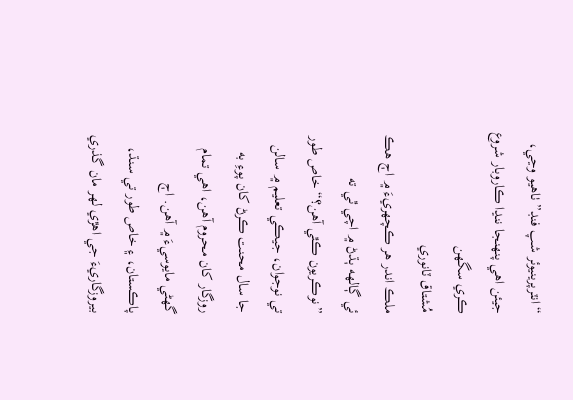“انٽرپرينيوئر شپ فنڊ” ٺاهيو وڃي، جيئن اهي پنهنجا ننڍا ڪاروبار شروع ڪري سگهن
مُشتاق ٽانوري
ملڪ اندر هر ڪچهريءَ ۾ اڄ هڪ ئي ڳالهه ٻڌڻ ۾ اچي ٿي ته ”نوڪريون ڪٿي آهن؟“ خاص طور تي نوجوان، جيڪي تعليم ۾ سالن جا سال محنت ڪرڻ کان پوءِ به روزگار کان محروم آهن، اهي تمام گھڻي مايوسيءَ ۾ آهن. اڄ پاڪستان، ۽ خاص طور تي سنڌ، بيروزگاريءَ جي اهڙي لهر مان گذري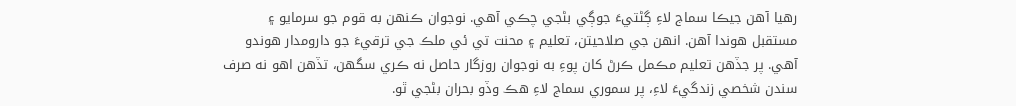رهيا آهن جيڪا سماج لاءِ ڳڻتيءَ جوڳي بڻجي چڪي آهي. نوجوان ڪنهن به قوم جو سرمايو ۽ مستقبل هوندا آهن. انهن جي صلاحيتن، تعليم ۽ محنت تي ئي ملڪ جي ترقيءَ جو دارومدار هوندو آهي. پر جڏهن تعليم مڪمل ڪرڻ کان پوءِ به نوجوان روزگار حاصل نه ڪري سگهن، تڏهن اهو نه صرف سندن شخصي زندگيءَ لاءِ، پر سموري سماج لاءِ هڪ وڏو بحران بڻجي ٿو.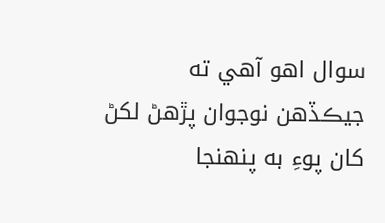سوال اهو آهي ته جيڪڏهن نوجوان پڙهڻ لکڻ کان پوءِ به پنهنجا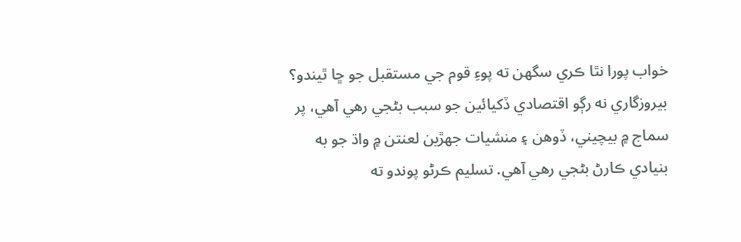خواب پورا نٿا ڪري سگهن ته پوءِ قوم جي مستقبل جو ڇا ٿيندو؟ بيروزگاري نه رڳو اقتصادي ڏکيائين جو سبب بڻجي رهي آهي، پر سماج ۾ بيچيني، ڏوهن ۽ منشيات جهڙين لعنتن ۾ واڌ جو به بنيادي ڪارڻ بڻجي رهي آهي. تسليم ڪرڻو پوندو ته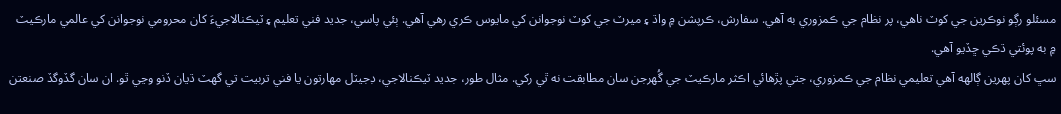مسئلو رڳو نوڪرين جي کوٽ ناهي، پر نظام جي ڪمزوري به آهي. سفارش، ڪرپشن ۾ واڌ ۽ ميرٽ جي کوٽ نوجوانن کي مايوس ڪري رهي آهي. ٻئي پاسي، جديد فني تعليم ۽ ٽيڪنالاجيءَ کان محرومي نوجوانن کي عالمي مارڪيٽ ۾ به پوئتي ڌڪي ڇڏيو آهي.
سڀ کان پهرين ڳالهه آهي تعليمي نظام جي ڪمزوري، جتي پڙهائي اڪثر مارڪيٽ جي گُهرجن سان مطابقت نه ٿي رکي. مثال طور، جديد ٽيڪنالاجي، ڊجيٽل مهارتون يا فني تربيت تي گهٽ ڌيان ڏنو وڃي ٿو. ان سان گڏوگڏ صنعتن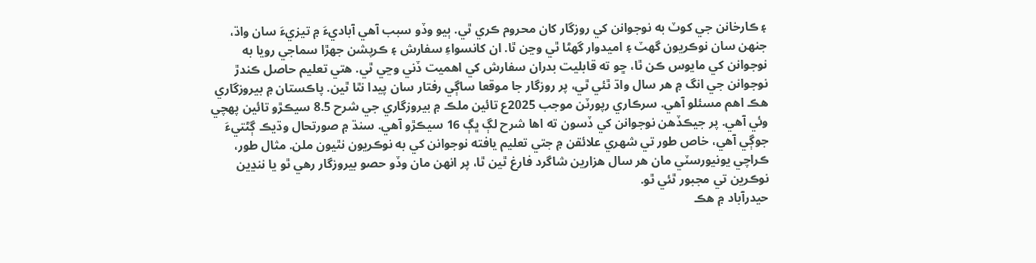۽ ڪارخانن جي کوٽ به نوجوانن کي روزگار کان محروم ڪري ٿي. ٻيو وڏو سبب آهي آباديءَ ۾ تيزيءَ سان واڌ، جنهن سان نوڪريون گهٽ ۽ اميدوار گهڻا ٿي وڃن ٿا. ان کانسواءِ سفارش ۽ ڪرپشن جهڙا سماجي رويا به نوجوانن کي مايوس ڪن ٿا، ڇو ته قابليت بدران سفارش کي اهميت ڏني وڃي ٿي. هتي تعليم حاصل ڪندڙ نوجوانن جي انگ ۾ هر سال واڌ ٿئي ٿي، پر روزگار جا موقعا ساڳي رفتار سان پيدا نٿا ٿين. پاڪستان ۾ بيروزگاري هڪ اهم مسئلو آهي. سرڪاري رپورٽن موجب 2025ع تائين ملڪ ۾ بيروزگاري جي شرح 8.5 سيڪڙو تائين پهچي وئي آهي. پر جيڪڏهن نوجوانن کي ڏسون ته اها شرح لڳ ڀڳ 16 سيڪڙو آهي. سنڌ ۾ صورتحال وڌيڪ ڳڻتيءَ جوڳي آهي، خاص طور تي شهري علائقن ۾ جتي تعليم يافته نوجوانن کي به نوڪريون نٿيون ملن. مثال طور، ڪراچي يونيورسٽي مان هر سال هزارين شاگرد فارغ ٿين ٿا، پر انهن مان وڏو حصو بيروزگار رهي ٿو يا ننڍين نوڪرين تي مجبور ٿئي ٿو.
حيدرآباد ۾ هڪ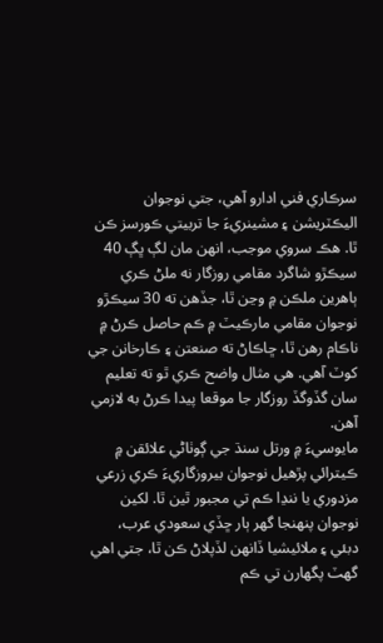سرڪاري فني ادارو آهي، جتي نوجوان اليڪٽريشن ۽ مشينريءَ جا تربيتي ڪورسز ڪن ٿا. هڪ سروي موجب، انهن مان لڳ ڀڳ 40 سيڪڙو شاگرد مقامي روزگار نه ملڻ ڪري ٻاهرين ملڪن ۾ وڃن ٿا، جڏهن ته 30 سيڪڙو نوجوان مقامي مارڪيٽ ۾ ڪم حاصل ڪرڻ ۾ ناڪام رهن ٿا، ڇاڪاڻ ته صنعتن ۽ ڪارخانن جي کوٽ آهي. هي مثال واضح ڪري ٿو ته تعليم سان گڏوگڏ روزگار جا موقعا پيدا ڪرڻ به لازمي آهن.
مايوسيءَ ۾ ورتل سنڌ جي ڳوٺاڻي علائقن ۾ ڪيترائي پڙهيل نوجوان بيروزگاريءَ ڪري زرعي مزدوري يا ننڍا ڪم تي مجبور ٿين ٿا. لکين نوجوان پنهنجا گھر ٻار ڇڏي سعودي عرب، دبئي ۽ ملائيشيا ڏانهن لڏپلاڻ ڪن ٿا، جتي اهي گهٽ پگهارن تي ڪم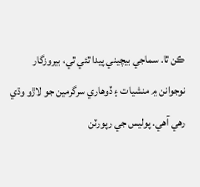ڪن ٿا. سماجي بيچيني پيدا ٿئي ٿي، بيروزگار نوجوانن ۾ منشيات ۽ ڏوهاري سرگرمين جو لاڙو وڌي رهي آهي. پوليس جي رپورٽن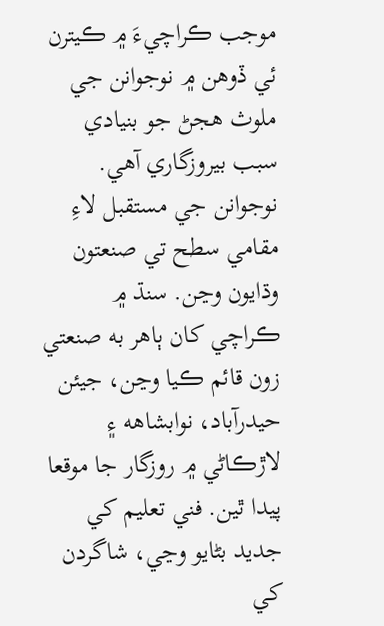موجب ڪراچيءَ ۾ ڪيترن ئي ڏوهن ۾ نوجوانن جي ملوث ھجڻ جو بنيادي سبب بيروزگاري آهي.
نوجوانن جي مستقبل لاءِ مقامي سطح تي صنعتون وڌايون وڃن. سنڌ ۾ ڪراچي کان ٻاهر به صنعتي زون قائم ڪيا وڃن، جيئن حيدرآباد، نوابشاهه ۽ لاڙڪاڻي ۾ روزگار جا موقعا پيدا ٿين. فني تعليم کي جديد بڻايو وڃي، شاگردن کي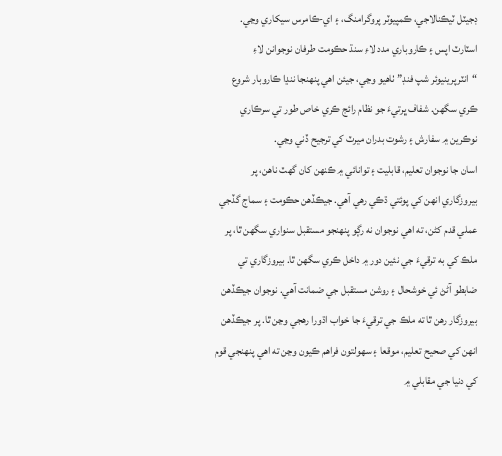ڊجيٽل ٽيڪنالاجي، ڪمپيوٽر پروگرامنگ، ۽ اي-ڪامرس سيکاري وڃي. اسٽارٽ اپس ۽ ڪاروباري مدد لاءِ سنڌ حڪومت طرفان نوجوانن لاءِ “انٽرپرينيوئر شپ فنڊ” ٺاهيو وڃي، جيئن اهي پنهنجا ننڍا ڪاروبار شروع ڪري سگهن. شفاف ڀرتيءَ جو نظام رائج ڪري خاص طور تي سرڪاري نوڪرين ۾ سفارش ۽ رشوت بدران ميرٽ کي ترجيح ڏني وڃي.
اسان جا نوجوان تعليم، قابليت ۽ توانائي ۾ ڪنهن کان گهٽ ناهن، پر بيروزگاري انهن کي پوئتي ڌڪي رهي آهي. جيڪڏهن حڪومت ۽ سماج گڏجي عملي قدم کڻن، ته اهي نوجوان نه رڳو پنهنجو مستقبل سنواري سگهن ٿا، پر ملڪ کي به ترقيءَ جي نئين دور ۾ داخل ڪري سگهن ٿا. بيروزگاري تي ضابطو آڻڻ ئي خوشحال ۽ روشن مستقبل جي ضمانت آهي. نوجوان جيڪڏهن بيروزگار رهن ٿا ته ملڪ جي ترقيءَ جا خواب اڌورا رهجي وڃن ٿا. پر جيڪڏهن انهن کي صحيح تعليم، موقعا ۽ سهولتون فراهم ڪيون وڃن ته اهي پنهنجي قوم کي دنيا جي مقابلي ۾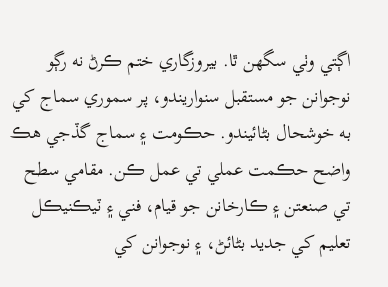اڳتي وٺي سگهن ٿا. بيروزگاري ختم ڪرڻ نه رڳو نوجوانن جو مستقبل سنواريندو، پر سموري سماج کي به خوشحال بڻائيندو. حڪومت ۽ سماج گڏجي هڪ واضح حڪمت عملي تي عمل ڪن. مقامي سطح تي صنعتن ۽ ڪارخانن جو قيام، فني ۽ ٽيڪنيڪل تعليم کي جديد بڻائڻ، ۽ نوجوانن کي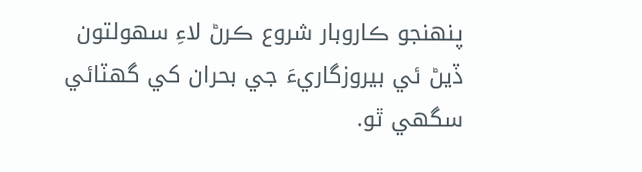پنهنجو ڪاروبار شروع ڪرڻ لاءِ سهولتون ڏيڻ ئي بيروزگاريءَ جي بحران کي گهٽائي سگهي ٿو.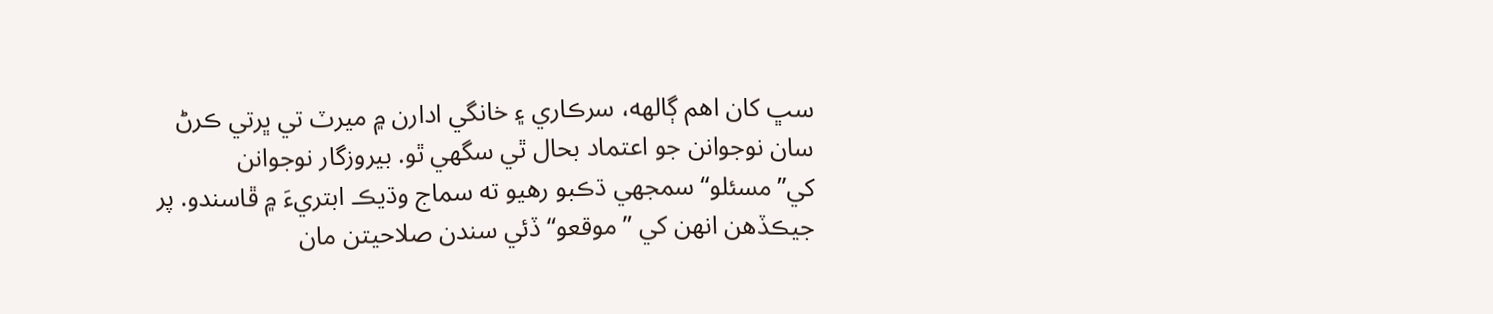سڀ کان اهم ڳالهه، سرڪاري ۽ خانگي ادارن ۾ ميرٽ تي ڀرتي ڪرڻ سان نوجوانن جو اعتماد بحال ٿي سگهي ٿو. بيروزگار نوجوانن کي”مسئلو“ سمجهي ڌڪبو رهيو ته سماج وڌيڪ ابتريءَ ۾ ڦاسندو. پر جيڪڏهن انهن کي ”موقعو“ ڏئي سندن صلاحيتن مان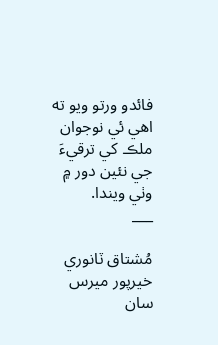فائدو ورتو ويو ته اهي ئي نوجوان ملڪ کي ترقيءَ جي نئين دور ۾ وٺي ويندا.
___

مُشتاق ٽانوري خيرپور ميرس سان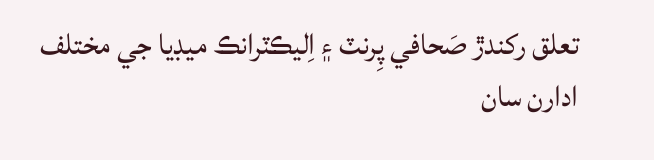تعلق رکندڙ صَحافي پِرنٽ ۽ اِليڪٽرانڪ ميڊيا جي مختلف ادارن سان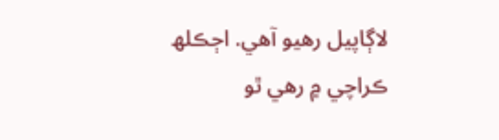لاڳاپيل رهيو آهي. اڄڪلھ ڪراچي ۾ رهي ٿو